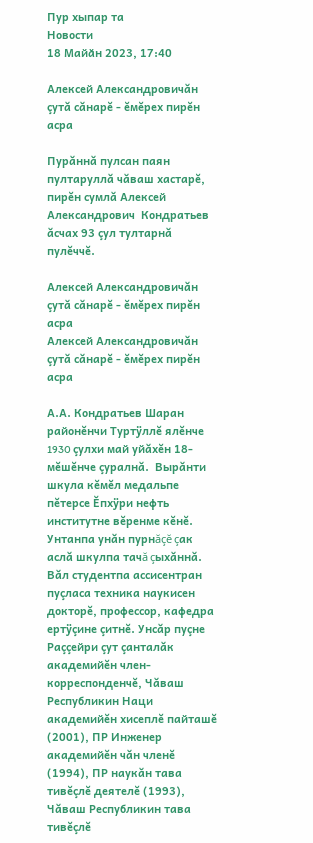Пур хыпар та
Новости
18 Майӑн 2023, 17:40

Алексей Александровичăн çутă сăнарĕ - ĕмĕрех пирĕн асра

Пурăннă пулсан паян  пултаруллă чăваш хастарĕ, пирĕн сумлă Алексей Александрович  Кондратьев ăсчах 93 çул тултарнă пулĕччĕ.

Алексей Александровичăн çутă сăнарĕ - ĕмĕрех пирĕн асра
Алексей Александровичăн çутă сăнарĕ - ĕмĕрех пирĕн асра

А.А. Кондратьев Шаран районĕнчи Туртÿллĕ ялĕнче 1930 çулхи май уйăхĕн 18-мĕшĕнче çуралнă.  Вырăнти шкула кĕмĕл медальпе пĕтерсе Ĕпхÿри нефть институтне вĕренме кĕнĕ. Унтанпа унăн пурнăçĕ çак аслă шкулпа тачă çыхăннă. Вăл студентпа ассисентран пуçласа техника наукисен докторĕ, профессор, кафедра ертÿçине çитнĕ. Унсăр пуçне Раççейри çут çанталăк академийĕн член-корреспонденчĕ, Чăваш Республикин Наци академийĕн хисеплĕ пайташĕ (2001), ПР Инженер академийĕн чăн членĕ (1994), ПР наукăн тава тивĕçлĕ деятелĕ (1993), Чăваш Республикин тава тивĕçлĕ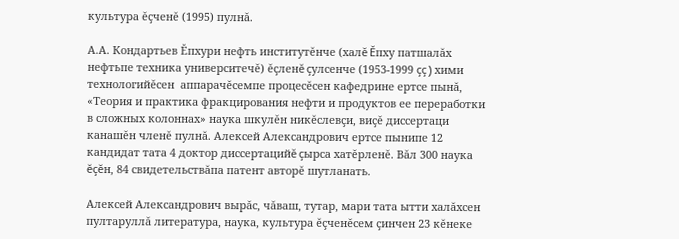культура ĕçченĕ (1995) пулнă.

А.А. Кондартьев Ĕпхури нефть институтĕнче (халĕ Ĕпху патшалăх нефтьпе техника университечĕ) ĕçленĕ çулсенче (1953-1999 çç ) хими технологийĕсен  аппарачĕсемпе процесĕсен кафедрине ертсе пынă, «Теория и практика фракцирования нефти и продуктов ее переработки в сложных колоннах» наука шкулĕн никĕслевçи, виçĕ диссертаци канашĕн членĕ пулнă. Алексей Александрович ертсе пынипе 12 кандидат тата 4 доктор диссертацийĕ çырса хатĕрленĕ. Вăл 300 наука ĕçĕн, 84 свидетельствăпа патент авторĕ шутланать.

Алексей Александрович вырăс, чăваш, тутар, мари тата ытти халăхсен пултаруллă литература, наука, культура ĕçченĕсем çинчен 23 кĕнеке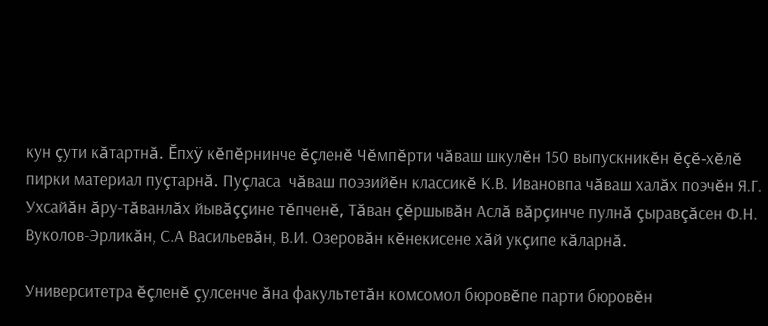кун çути кăтартнă. Ĕпхÿ кĕпĕрнинче ĕçленĕ Чĕмпĕрти чăваш шкулĕн 150 выпускникĕн ĕçĕ-хĕлĕ пирки материал пуçтарнă. Пуçласа  чăваш поэзийĕн классикĕ К.В. Ивановпа чăваш халăх поэчĕн Я.Г. Ухсайăн ăру-тăванлăх йывăççине тĕпченĕ, Тăван çĕршывăн Аслă вăрçинче пулнă çыравçăсен Ф.Н. Вуколов-Эрликăн, С.А Васильевăн, В.И. Озеровăн кĕнекисене хăй укçипе кăларнă.

Университетра ĕçленĕ çулсенче ăна факультетăн комсомол бюровĕпе парти бюровĕн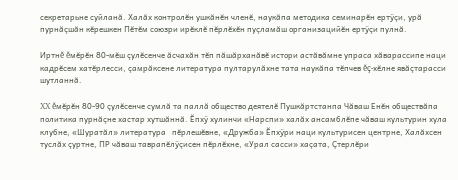секретарьне суйланă. Халăх контролĕн ушкăнĕн членĕ, наукăпа методика семинарĕн ертÿçи, урă пурнăçшăн кĕрешкен Пĕтĕм союзри ирĕклĕ пĕрлĕхĕн пуçламăш организацийĕн ертÿçи пулнă.

Иртнĕ ĕмĕрĕн 80-мĕш çулĕсенче ăсчахăн тĕп пăшăрханăвĕ истори астăвăмне упраса хăварассипе наци кадрĕсем хатĕрлесси, çамрăксене литература пултарулăхне тата наукăпа тĕпчев ĕç-хĕлне явăçтарасси шутланнă.

XX ĕмĕрĕн 80-90 çулĕсенче сумлă та паллă общество деятелĕ Пушкăртстанпа Чăваш Енĕн обществăпа политика пурнăçне хастар хутшăннă. Ĕпхÿ хулинчи «Нарспи» халăх ансамблĕпе чăваш культурин хула клубне, «Шуратăл» литература   пĕрлешĕвне, «Дружба» Ĕпхÿри наци культурисен центрне, Халăхсен туслăх çуртне, ПР чăваш таврапĕлÿçисен пĕрлĕхне, «Урал сасси» хаçата, Çтерлĕри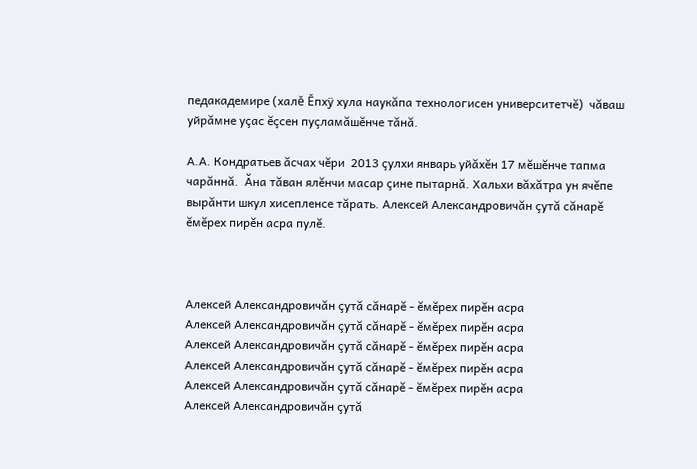педакадемире (халĕ Ĕпхÿ хула наукăпа технологисен университетчĕ)  чăваш уйрăмне уçас ĕçсен пуçламăшĕнче тăнă.

А.А. Кондратьев ăсчах чĕри  2013 çулхи январь уйăхĕн 17 мĕшĕнче тапма чарăннă.  Ăна тăван ялĕнчи масар çине пытарнă. Хальхи вăхăтра ун ячĕпе вырăнти шкул хисепленсе тăрать. Алексей Александровичăн çутă сăнарĕ ĕмĕрех пирĕн асра пулĕ.



Алексей Александровичăн çутă сăнарĕ - ĕмĕрех пирĕн асра
Алексей Александровичăн çутă сăнарĕ - ĕмĕрех пирĕн асра
Алексей Александровичăн çутă сăнарĕ - ĕмĕрех пирĕн асра
Алексей Александровичăн çутă сăнарĕ - ĕмĕрех пирĕн асра
Алексей Александровичăн çутă сăнарĕ - ĕмĕрех пирĕн асра
Алексей Александровичăн çутă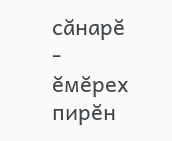сăнарĕ - ĕмĕрех пирĕн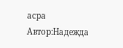асра
Автор:Надежда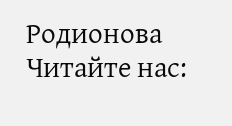Родионова
Читайте нас: